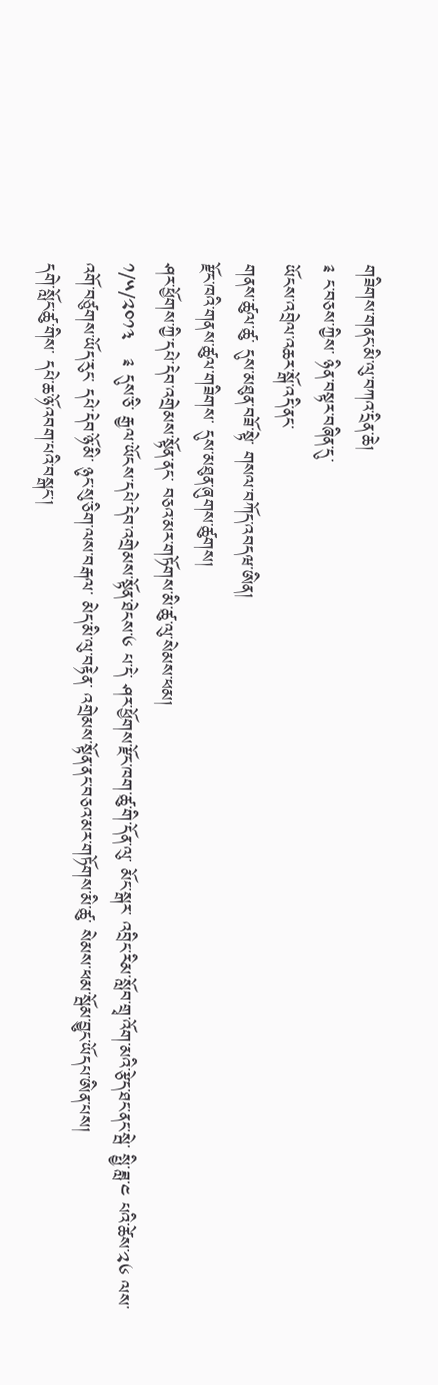གཟིགས་གནང་མི་ལུ་བཀའ་དྲིན་ཆེ།
༉ ང་བཅས་ཀྱིས་ ཉིན་བསྟར་བཞིན་དུ་
ཡོངས་འབྲེལ་འཆར་སྒོ་འདི་ནང་
གནས་ཚུལ་ཚུ་ དུས་མཐུན་བཟོ་སྟེ་ གསལ་བཀོད་འབདཝ་ཨིན།
རྫོང་ཁའི་གནས་ཚུལ་གཟིགས་ དུས་མཐུན་ཞུགས་ཚུགས།
ཤར་ཕྱོགས་ཀྱི་དཔེ་དེབ་འགྲེམས་སྟོན་ནང་ བཅའ་མར་གཏོགས་མི་ཚུ་ལུ་སེམས་ཕམ།
༡/༥/༢༠༡༣   ༉ དུས་ཅི་ རྒྱལ་ཡོངས་དཔེ་དེབ་འགྲེམས་སྟོན་ཐེངས་༦ པ་དེ་ ཤར་ཕྱོགས་རྫོང་ཁག་ཚུ་གི་དོན་ལུ་ མོང་སྒར་ འབྲིང་རིམ་སློབ་གྲྭ་འོག་མའི་རྩེད་ཐང་ནང་སྦེ་ སྤྱི་ཟླ་༤ པའི་ཚེས་༢༦ ལས་ འགོ་བཙུགས་ཡོད་རུང་ དཔེ་དེབ་ཉོ་མི་ ཉུང་སུ་ཅིག་ལས་བརྒལ་ མེད་མི་ལུ་བརྟེན་ འགྲེམས་སྟོན་ནང་བཅའ་མར་གཏོགས་མི་ཚུ་ སེམས་ཕམ་སྦོམ་བྱུང་ཡོདཔ་ཨིན་པས།
དགེ་སློང་ཚུ་གིས་ དཔེ་ཆ་ཉོ་འབག་པའི་བསྒང་།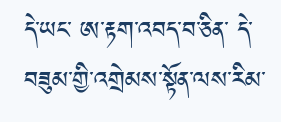དེ་ཡང་ ཨ་རྟག་འབད་བ་ཅིན་ དེ་བཟུམ་གྱི་འགྲེམས་སྟོན་ལས་རིམ་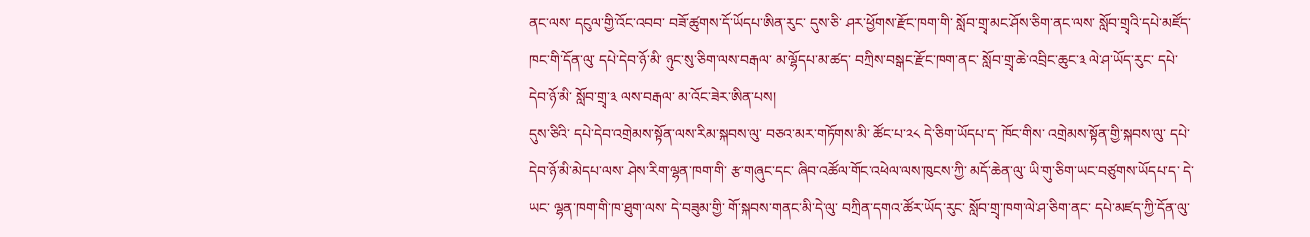ནང་ལས་ དངུལ་གྱི་འོང་འབབ་ བཟོ་ཚུགས་དོ་ཡོདཔ་ཨིན་རུང་ དུས་ཅི་ ཤར་ཕྱོགས་རྫོང་ཁག་གི་ སློབ་གྲྭ་མང་ཤོས་ཅིག་ནང་ལས་ སློབ་གྲྭའི་དཔེ་མཛོད་ཁང་གི་དོན་ལུ་ དཔེ་དེབ་ཉོ་མི་ ཉུང་སུ་ཅིག་ལས་བརྒལ་ མ་ལྷོདཔ་མ་ཚད་ བཀྲིས་བསྒང་རྫོང་ཁག་ནང་ སློབ་གྲྭ་ཆེ་འབྲིང་ཆུང་༣ ལེ་ཤ་ཡོད་རུང་ དཔེ་དེབ་ཉོ་མི་ སློབ་གྲྭ་༣ ལས་བརྒལ་ མ་འོང་ཟེར་ཨིན་པས།
དུས་ཅིའི་ དཔེ་དེབ་འགྲེམས་སྟོན་ལས་རིམ་སྐབས་ལུ་ བཅའ་མར་གཏོགས་མི་ ཚོང་པ་༢༨ དེ་ཅིག་ཡོདཔ་ད་ ཁོང་གིས་ འགྲེམས་སྟོན་གྱི་སྐབས་ལུ་ དཔེ་དེབ་ཉོ་མི་མེདཔ་ལས་ ཤེས་རིག་ལྷན་ཁག་གི་ རྩ་གཞུང་དང་ ཞིབ་འཚོལ་གོང་འཕེལ་ལས་ཁུངས་ཀྱི་ མདོ་ཆེན་ལུ་ ཡི་གུ་ཅིག་ཡང་བཙུགས་ཡོདཔ་ད་ དེ་ཡང་ ལྷན་ཁག་གི་ཁ་ཐུག་ལས་ དེ་བཟུམ་གྱི་ གོ་སྐབས་གནང་མི་དེ་ལུ་ བཀྲིན་དགའ་ཚོར་ཡོད་རུང་ སློབ་གྲྭ་ཁག་ལེ་ཤ་ཅིག་ནང་ དཔེ་མཛད་ཀྱི་དོན་ལུ་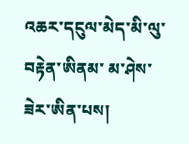འཆར་དངུལ་མེད་མི་ལུ་བརྟེན་ཨིནམ་ མ་ཤེས་ཟེར་ཨིན་པས།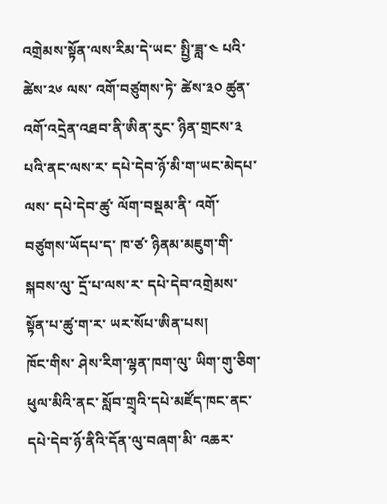འགྲེམས་སྟོན་ལས་རིམ་དེ་ཡང་ སྤྱི་ཟླ་༤ པའི་ཚེས་༢༦ ལས་ འགོ་བཙུགས་ཏེ་ ཚེས་༣༠ ཚུན་ འགོ་འདྲེན་འཐབ་ནི་ཨིན་རུང་ ཉིན་གྲངས་༣ པའི་ནང་ལས་ར་ དཔེ་དེབ་ཉོ་མི་ག་ཡང་མེདཔ་ལས་ དཔེ་དེབ་ཚུ་ ལོག་བསྡམ་ནི་ འགོ་བཙུགས་ཡོདཔ་ད་ ཁ་ཙ་ ཉིནམ་མཇུག་གི་སྐབས་ལུ་ དྲོ་པ་ལས་ར་ དཔེ་དེབ་འགྲེམས་སྟོན་པ་ཚུ་ག་ར་ ཡར་སོཔ་ཨིན་པས།
ཁོང་གིས་ ཤེས་རིག་ལྷན་ཁག་ལུ་ ཡིག་གུ་ཅིག་ཕུལ་མིའི་ནང་ སློབ་གྲྭའི་དཔེ་མཛོད་ཁང་ནང་ དཔེ་དེབ་ཉོ་ནིའི་དོན་ལུ་བཞག་མི་ འཆར་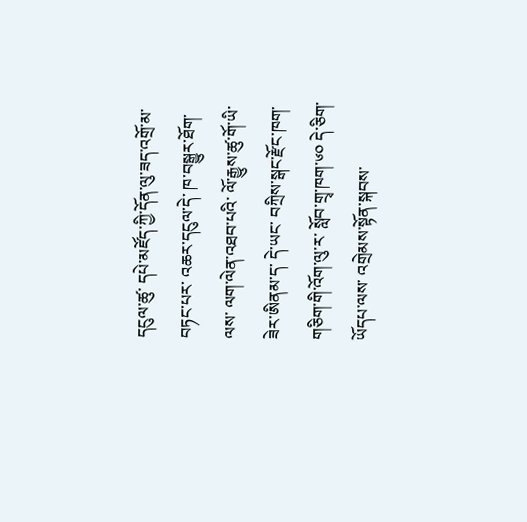དངུལ་ཚུ་ དཔེ་མཛོད་ཀྱི་དོན་ལུ་ཟད་འགྲོ་མ་བཏང་པར་ འཆར་དངུལ་དེ་ ཁ་བསྒྱུར་ཐོག་ལས་ ལག་ལེན་འཐབ་པའི་ ལོ་རྒྱུས་ཚུ་གོ་ཡི་ཟེར་ཨིནམ་ད་ དེ་ཡང་ བཀྲིས་སྒང་རྫོང་ཁག་ གཅིག་གི་འོག་ལུ་ར་ སློབ་གྲྭ་ཁག་༦༠ དེ་ཅིག་ཡོདཔ་ལས་ འགྲེམས་སྟོན་སྐབས་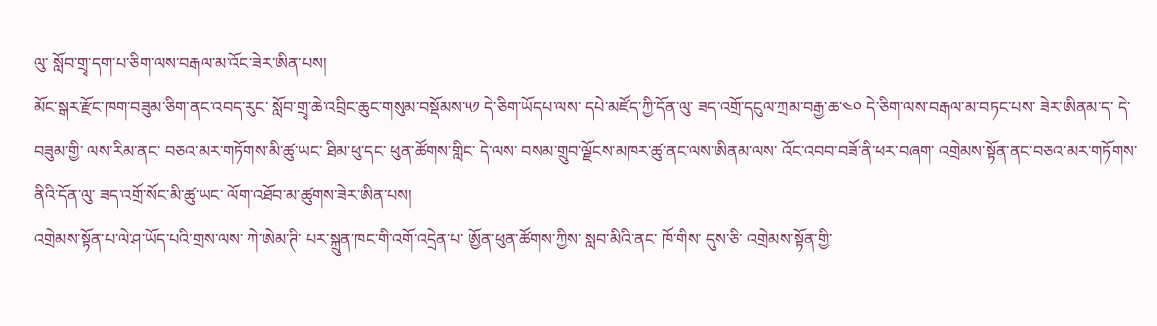ལུ་ སློབ་གྲྭ་དག་པ་ཅིག་ལས་བརྒལ་མ་འོང་ཟེར་ཨིན་པས།
མོང་སྒར་རྫོང་ཁག་བཟུམ་ཅིག་ནང་འབད་རུང་ སློབ་གྲྭ་ཆེ་འབྲིང་ཆུང་གསུམ་བསྡོམས་༥༡ དེ་ཅིག་ཡོདཔ་ལས་ དཔེ་མཛོད་ཀྱི་དོན་ལུ་ ཟད་འགྲོ་དངུལ་ཀྲམ་བརྒྱ་ཆ་༤༠ དེ་ཅིག་ལས་བརྒལ་མ་བཏང་པས་ ཟེར་ཨིནམ་ད་ དེ་བཟུམ་གྱི་ ལས་རིམ་ནང་ བཅའ་མར་གཏོགས་མི་ཚུ་ཡང་ ཐིམ་ཕུ་དང་ ཕུན་ཚོགས་གླིང་ དེ་ལས་ བསམ་གྲུབ་ལྗོངས་མཁར་ཚུ་ནང་ལས་ཨིནམ་ལས་ འོང་འབབ་བཟོ་ནི་ཕར་བཞག་ འགྲེམས་སྟོན་ནང་བཅའ་མར་གཏོགས་ནིའི་དོན་ལུ་ ཟད་འགྲོ་སོང་མི་ཚུ་ཡང་ ལོག་འཐོབ་མ་ཚུགས་ཟེར་ཨིན་པས།
འགྲེམས་སྟོན་པ་ལེ་ཤ་ཡོད་པའི་གྲས་ལས་ ཀེ་ཨེམ་ཊི་ པར་སྐྲུན་ཁང་གི་འགོ་འདྲེན་པ་ ཨྱོན་ཕུན་ཚོགས་ཀྱིས་ སླབ་མིའི་ནང་ ཁོ་གིས་ དུས་ཅི་ འགྲེམས་སྟོན་གྱི་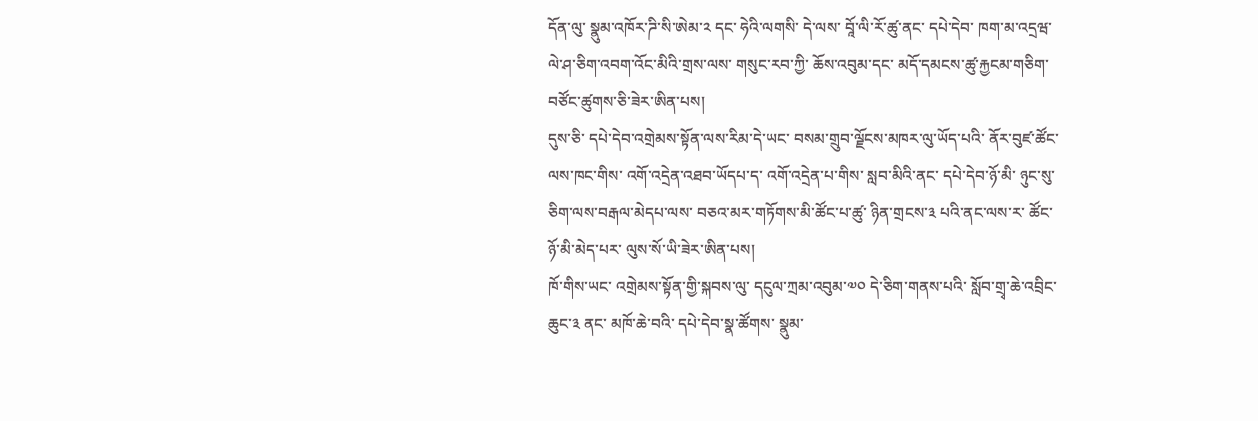དོན་ལུ་ སྣུམ་འཁོར་ཌི་སི་ཨེམ་༢ དང་ ཧེའི་ལགསི་ དེ་ལས་ བཱོ་ལི་རོ་ཚུ་ནང་ དཔེ་དེབ་ ཁག་མ་འདྲཝ་ལེ་ཤ་ཅིག་འབག་འོང་མིའི་གྲས་ལས་ གསུང་རབ་ཀྱི་ ཆོས་འབུམ་དང་ མདོ་དམངས་ཚུ་རྐྱངམ་གཅིག་ བཙོང་ཚུགས་ཅི་ཟེར་ཨིན་པས།
དུས་ཅི་ དཔེ་དེབ་འགྲེམས་སྟོན་ལས་རིམ་དེ་ཡང་ བསམ་གྲུབ་ལྗོངས་མཁར་ལུ་ཡོད་པའི་ ནོར་བུཛ་ཚོང་ལས་ཁང་གིས་ འགོ་འདྲེན་འཐབ་ཡོདཔ་ད་ འགོ་འདྲེན་པ་གིས་ སླབ་མིའི་ནང་ དཔེ་དེབ་ཉོ་མི་ ཉུང་སུ་ཅིག་ལས་བརྒལ་མེདཔ་ལས་ བཅའ་མར་གཏོགས་མི་ཚོང་པ་ཚུ་ ཉིན་གྲངས་༣ པའི་ནང་ལས་ར་ ཚོང་ཉོ་མི་མེད་པར་ ལུས་སོ་ཡི་ཟེར་ཨིན་པས།
ཁོ་གིས་ཡང་ འགྲེམས་སྟོན་གྱི་སྐབས་ལུ་ དངུལ་ཀྲམ་འབུམ་༧༠ དེ་ཅིག་གནས་པའི་ སློབ་གྲྭ་ཆེ་འབྲིང་ཆུང་༣ ནང་ མཁོ་ཆེ་བའི་ དཔེ་དེབ་སྣ་ཚོགས་ སྣུམ་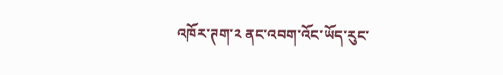འཁོར་ཊག་༢ ནང་འབག་འོང་ཡོད་རུང་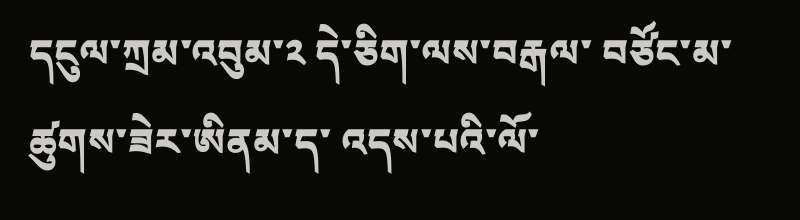དངུལ་ཀྲམ་འབུམ་༢ དེ་ཅིག་ལས་བརྒལ་ བཙོང་མ་ཚུགས་ཟེར་ཨིནམ་ད་ འདས་པའི་ལོ་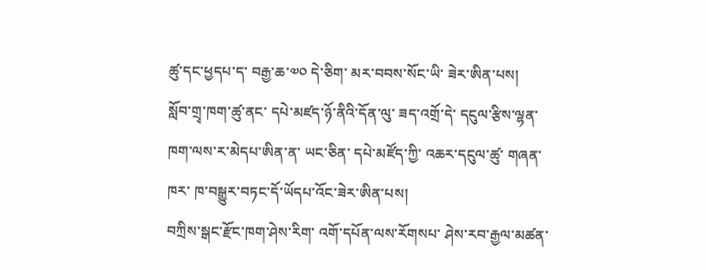ཚུ་དང་ཕྱདཔ་ད་ བརྒྱ་ཆ་༧༠ དེ་ཅིག་ མར་བབས་སོང་ཡི་ ཟེར་ཨིན་པས།
སློབ་གྲྭ་ཁག་ཚུ་ནང་ དཔེ་མཛད་ཉོ་ནིའི་དོན་ལུ་ ཟད་འགྲོ་དེ་ དངུལ་རྩིས་ལྷན་ཁག་ལས་ར་མེདཔ་ཨིན་ན་ ཡང་ཅིན་ དཔེ་མཛོད་ཀྱི་ འཆར་དངུལ་ཚུ་ གཞན་ཁར་ ཁ་བསྒྱུར་བཏང་དོ་ཡོདཔ་འོང་ཟེར་ཨིན་པས།
བཀྲིས་སྒང་རྫོང་ཁག་ཤེས་རིག་ འགོ་དཔོན་ལས་རོགསཔ་ ཤེས་རབ་རྒྱལ་མཚན་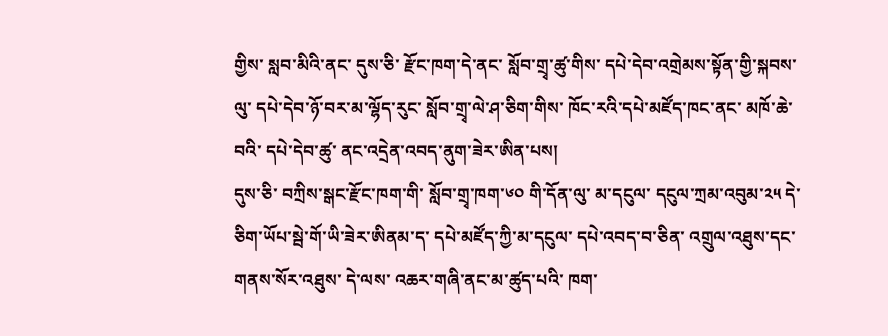གྱིས་ སླབ་མིའི་ནང་ དུས་ཅི་ རྫོང་ཁག་དེ་ནང་ སློབ་གྲྭ་ཚུ་གིས་ དཔེ་དེབ་འགྲེམས་སྟོན་གྱི་སྐབས་ལུ་ དཔེ་དེབ་ཉོ་བར་མ་ལྷོད་རུང་ སློབ་གྲྭ་ལེ་ཤ་ཅིག་གིས་ ཁོང་རའི་དཔེ་མཛོད་ཁང་ནང་ མཁོ་ཆེ་བའི་ དཔེ་དེབ་ཚུ་ ནང་འདྲེན་འབད་ནུག་ཟེར་ཨིན་པས།
དུས་ཅི་ བཀྲིས་སྒང་རྫོང་ཁག་གི་ སློབ་གྲྭ་ཁག་༦༠ གི་དོན་ལུ་ མ་དངུལ་ དངུལ་ཀྲམ་འབུམ་༢༥ དེ་ཅིག་ཡོཔ་སྦེ་གོ་ཡི་ཟེར་ཨིནམ་ད་ དཔེ་མཛོད་ཀྱི་མ་དངུལ་ དཔེ་འབད་བ་ཅིན་ འགྲུལ་འཐུས་དང་ གནས་སོར་འཐུས་ དེ་ལས་ འཆར་གཞི་ནང་མ་ཚུད་པའི་ ཁག་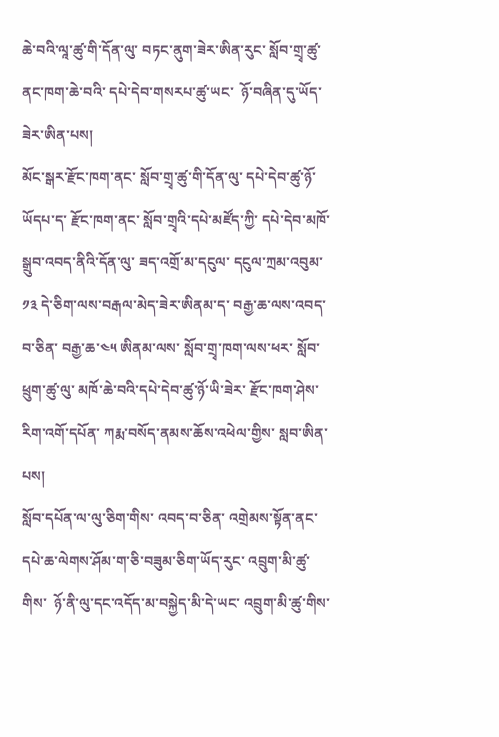ཆེ་བའི་ལཱ་ཚུ་གི་དོན་ལུ་ བཏང་ནུག་ཟེར་ཨིན་རུང་ སློབ་གྲྭ་ཚུ་ནང་ཁག་ཆེ་བའི་ དཔེ་དེབ་གསརཔ་ཚུ་ཡང་  ཉོ་བཞིན་དུ་ཡོད་ཟེར་ཨིན་པས།
མོང་སྒར་རྫོང་ཁག་ནང་ སློབ་གྲྭ་ཚུ་གི་དོན་ལུ་ དཔེ་དེབ་ཚུ་ཉོ་ཡོདཔ་ད་ རྫོང་ཁག་ནང་ སློབ་གྲྭའི་དཔེ་མཛོད་ཀྱི་ དཔེ་དེབ་མཁོ་སྒྲུབ་འབད་ནིའི་དོན་ལུ་ ཟད་འགྲོ་མ་དངུལ་ དངུལ་ཀྲམ་འབུམ་༡༣ དེ་ཅིག་ལས་བརྒལ་མེད་ཟེར་ཨིནམ་ད་ བརྒྱ་ཆ་ལས་འབད་བ་ཅིན་ བརྒྱ་ཆ་༤༥ ཨིནམ་ལས་ སློབ་གྲྭ་ཁག་ལས་ཕར་ སློབ་ཕྲུག་ཚུ་ལུ་ མཁོ་ཆེ་བའི་དཔེ་དེབ་ཚུ་ཉོ་ཡི་ཟེར་ རྫོང་ཁག་ཤེས་རིག་འགོ་དཔོན་ ཀརྨ་བསོད་ནམས་ཆོས་འཕེལ་གྱིས་ སླབ་ཨིན་པས།
སློབ་དཔོན་ལ་ལུ་ཅིག་གིས་ འབད་བ་ཅིན་ འགྲེམས་སྟོན་ནང་ དཔེ་ཆ་ལེགས་ཤོམ་ག་ཅི་བཟུམ་ཅིག་ཡོད་རུང་ འབྲུག་མི་ཚུ་གིས་  ཉོ་ནི་ལུ་དང་འདོད་མ་བསྐྱེད་མི་དེ་ཡང་ འབྲུག་མི་ཚུ་གིས་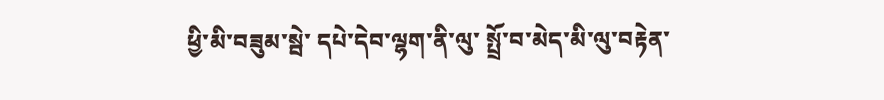ཕྱི་མི་བཟུམ་སྦེ་ དཔེ་དེབ་ལྷག་ནི་ལུ་ སྤྲོ་བ་མེད་མི་ལུ་བརྟེན་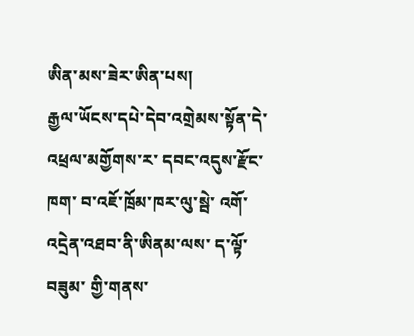ཨིན་མས་ཟེར་ཨིན་པས།
རྒྱལ་ཡོངས་དཔེ་དེབ་འགྲེམས་སྟོན་དེ་ འཕྲལ་མགྱོགས་ར་ དབང་འདུས་རྫོང་ཁག་ བ་འཇོ་ཁྲོམ་ཁར་ལུ་སྦེ་ འགོ་འདྲེན་འཐབ་ནི་ཨིནམ་ལས་ ད་ལྟོ་བཟུམ་ གྱི་གནས་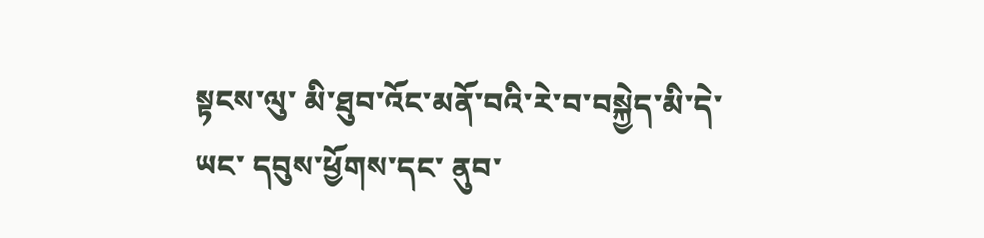སྟངས་ལུ་ མི་ཐུབ་འོང་མནོ་བའི་རེ་བ་བསྐྱེད་མི་དེ་ཡང་ དབུས་ཕྱོགས་དང་ ནུབ་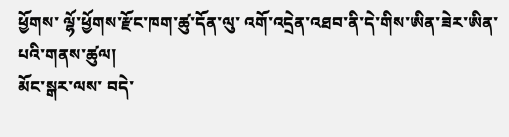ཕྱོགས་ ལྷོ་ཕྱོགས་རྫོང་ཁག་ཚུ་དོན་ལུ་ འགོ་འདྲེན་འཐབ་ནི་དེ་གིས་ཨིན་ཟེར་ཨིན་པའི་གནས་ཚུལ།
མོང་སྒར་ལས་ བདེ་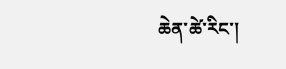ཆེན་ཚེ་རིང་།